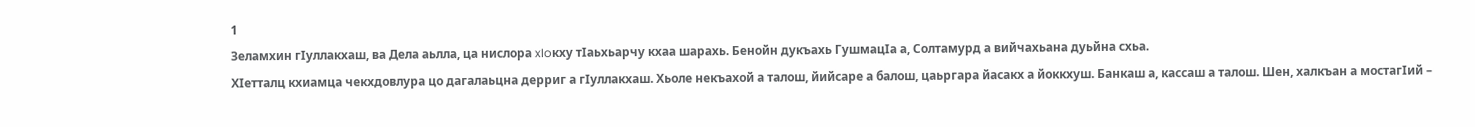1
Зеламхин гIуллакхаш, ва Дела аьлла, ца нислора xIoкху тIаьхьарчу кхаа шарахь. Бенойн дукъахь ГушмацIа а, Солтамурд а вийчахьана дуьйна схьа.
ХIетталц кхиамца чекхдовлура цо дагалаьцна дерриг а гIуллакхаш. Хьоле некъахой а талош, йийсаре а балош, цаьргара йасакх а йоккхуш. Банкаш а, кассаш а талош. Шен, халкъан а мостагIий –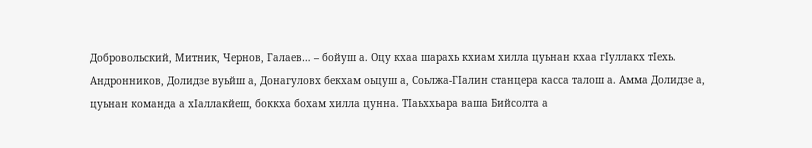Добровольский, Митник, Чернов, Галаев… – бойуш а. Оцу кхаа шарахь кхиам хилла цуьнан кхаа гIуллакх тIехь. Андронников, Долидзе вуьйш а, Донагуловх бекхам оьцуш а, Соьлжа-ГIалин станцера касса талош а. Амма Долидзе а, цуьнан команда а хIаллакйеш, боккха бохам хилла цунна. ТIаьххьара ваша Бийсолта а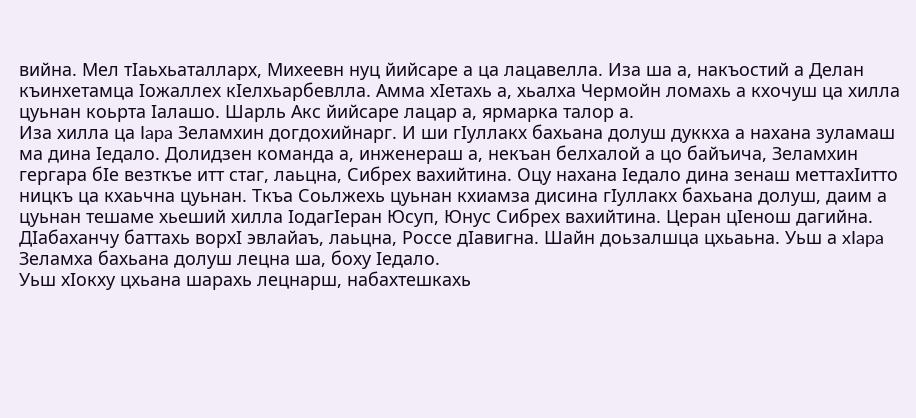вийна. Мел тIаьхьаталларх, Михеевн нуц йийсаре а ца лацавелла. Иза ша а, накъостий а Делан къинхетамца Iожаллех кIелхьарбевлла. Амма хIетахь а, хьалха Чермойн ломахь а кхочуш ца хилла цуьнан коьрта Iалашо. Шарль Акс йийсаре лацар а, ярмарка талор а.
Иза хилла ца Iapa Зеламхин догдохийнарг. И ши гIуллакх бахьана долуш дуккха а нахана зуламаш ма дина Iедало. Долидзен команда а, инженераш а, некъан белхалой а цо байъича, Зеламхин гергара бIе везткъе итт стаг, лаьцна, Сибрех вахийтина. Оцу нахана Iедало дина зенаш меттахIитто ницкъ ца кхаьчна цуьнан. Ткъа Соьлжехь цуьнан кхиамза дисина гIуллакх бахьана долуш, даим а цуьнан тешаме хьеший хилла IодагIеран Юсуп, Юнус Сибрех вахийтина. Церан цIенош дагийна. ДIабаханчу баттахь ворхI эвлайаъ, лаьцна, Россе дIавигна. Шайн доьзалшца цхьаьна. Уьш а xIapa Зеламха бахьана долуш лецна ша, боху Iедало.
Уьш хIокху цхьана шарахь лецнарш, набахтешкахь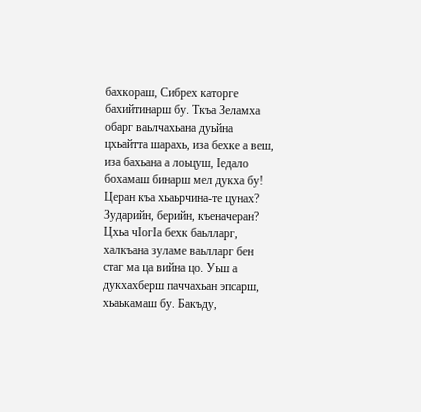бахкораш, Сибрех каторге бахийтинарш бу. Ткъа Зеламха обарг ваьлчахьана дуьйна цхьайтта шарахь, иза бехке а веш, иза бахьана а лоьцуш, Iедало бохамаш бинарш мел дукха бу! Церан къа хьаьрчина-те цунах? Зударийн, берийн, къеначеран?
Цхьа чIогIа бехк баьлларг, халкъана зуламе ваьлларг бен стаг ма ца вийна цо. Уьш а дукхахберш паччахьан эпсарш, хьаькамаш бу. Бакъду,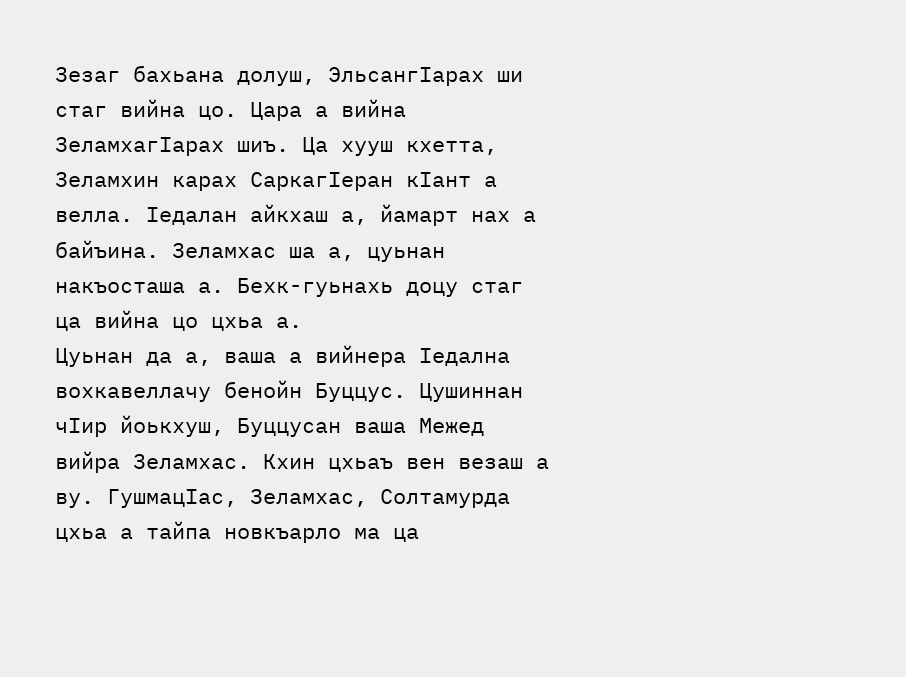Зезаг бахьана долуш, ЭльсангIарах ши стаг вийна цо. Цара а вийна ЗеламхагIарах шиъ. Ца хууш кхетта, Зеламхин карах СаркагIеран кIант а велла. Iедалан айкхаш а, йамарт нах а байъина. Зеламхас ша а, цуьнан накъосташа а. Бехк-гуьнахь доцу стаг ца вийна цо цхьа а.
Цуьнан да а, ваша а вийнера Iедална вохкавеллачу бенойн Буццус. Цушиннан чIир йоькхуш, Буццусан ваша Межед вийра Зеламхас. Кхин цхьаъ вен везаш а ву. ГушмацIас, Зеламхас, Солтамурда цхьа а тайпа новкъарло ма ца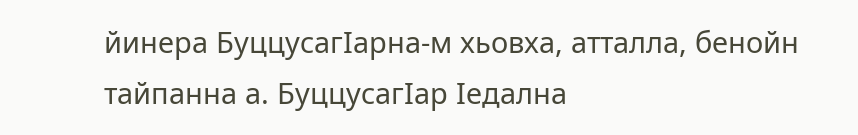йинера БуццусагIарна-м хьовха, атталла, бенойн тайпанна а. БуццусагIар Iедална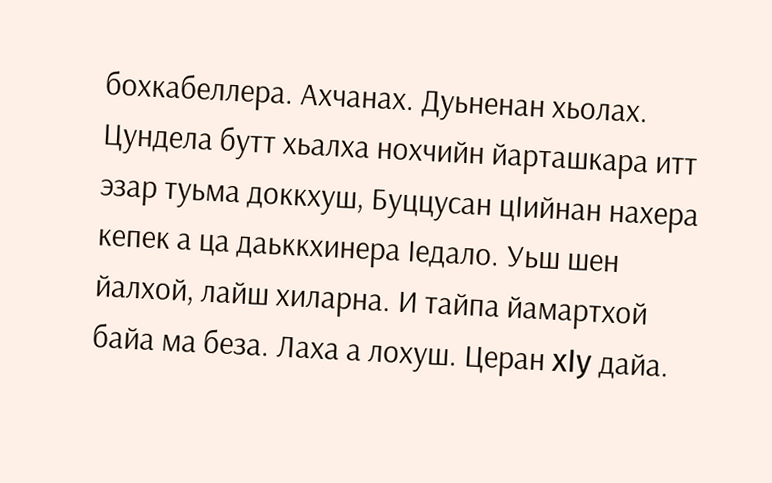бохкабеллера. Ахчанах. Дуьненан хьолах. Цундела бутт хьалха нохчийн йарташкара итт эзар туьма доккхуш, Буццусан цIийнан нахера кепек а ца даьккхинера Iедало. Уьш шен йалхой, лайш хиларна. И тайпа йамартхой байа ма беза. Лаха а лохуш. Церан xIy дайа.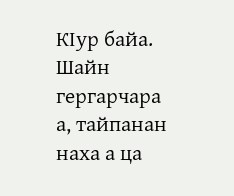КIур байа. Шайн гергарчара а, тайпанан наха а ца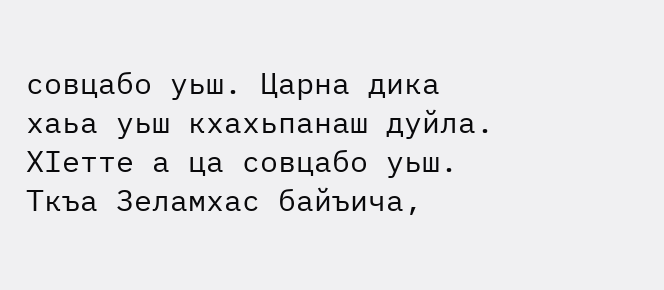совцабо уьш. Царна дика хаьа уьш кхахьпанаш дуйла. ХIетте а ца совцабо уьш. Ткъа Зеламхас байъича,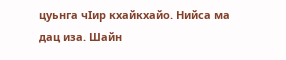цуьнга чIир кхайкхайо. Нийса ма дац иза. Шайн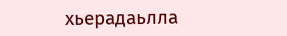хьерадаьлла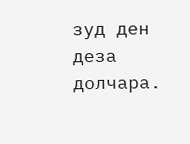зуд ден деза долчара.